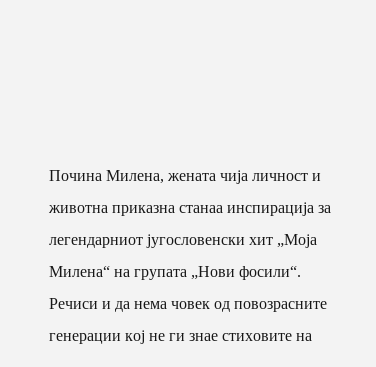Почина Милена, жената чија личност и животна приказна станаа инспирација за легендарниот југословенски хит „Моја Милена“ на групата „Нови фосили“.
Речиси и да нема човек од повозрасните генерации кој не ги знае стиховите на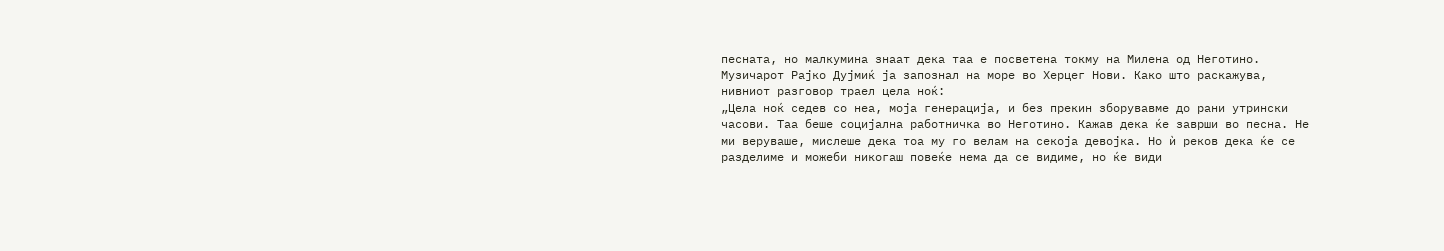песната, но малкумина знаат дека таа е посветена токму на Милена од Неготино.
Музичарот Рајко Дујмиќ ја запознал на море во Херцег Нови. Како што раскажува, нивниот разговор траел цела ноќ:
„Цела ноќ седев со неа, моја генерација, и без прекин зборувавме до рани утрински часови. Таа беше социјална работничка во Неготино. Кажав дека ќе заврши во песна. Не ми веруваше, мислеше дека тоа му го велам на секоја девојка. Но ѝ реков дека ќе се разделиме и можеби никогаш повеќе нема да се видиме, но ќе види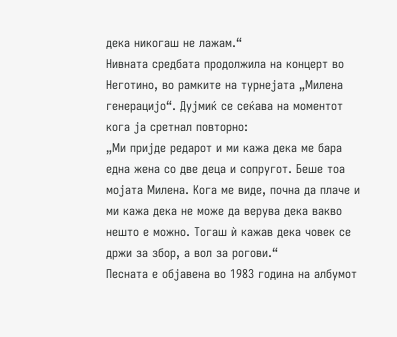дека никогаш не лажам.“
Нивната средбата продолжила на концерт во Неготино, во рамките на турнејата „Милена генерацијо“. Дујмиќ се сеќава на моментот кога ја сретнал повторно:
„Ми пријде редарот и ми кажа дека ме бара една жена со две деца и сопругот. Беше тоа мојата Милена. Кога ме виде, почна да плаче и ми кажа дека не може да верува дека вакво нешто е можно. Тогаш ѝ кажав дека човек се држи за збор, а вол за рогови.“
Песната е објавена во 1983 година на албумот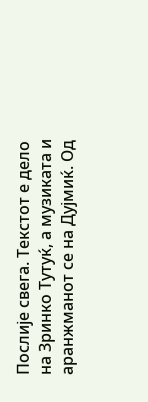Послије свега. Текстот е дело на Зринко Тутуќ, а музиката и аранжманот се на Дујмиќ. Од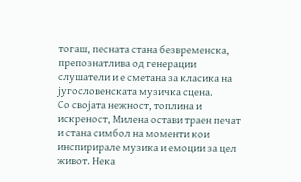тогаш, песната стана безвременска, препознатлива од генерации слушатели и е сметана за класика на југословенската музичка сцена.
Со својата нежност, топлина и искреност, Милена остави траен печат и стана симбол на моменти кои инспирирале музика и емоции за цел живот. Нека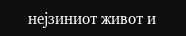нејзиниот живот и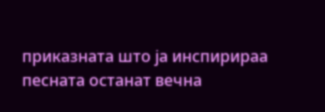приказната што ја инспирираа песната останат вечна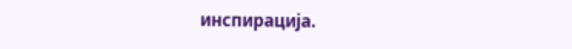инспирација.